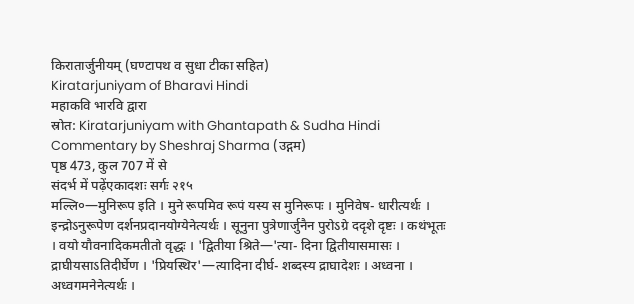किरातार्जुनीयम् (घण्टापथ व सुधा टीका सहित)
Kiratarjuniyam of Bharavi Hindi
महाकवि भारवि द्वारा
स्रोत: Kiratarjuniyam with Ghantapath & Sudha Hindi Commentary by Sheshraj Sharma (उद्गम)
पृष्ठ 473, कुल 707 में से
संदर्भ में पढ़ेंएकादशः सर्गः २१५
मल्लि०—मुनिरूप इति । मुने रूपमिव रूपं यस्य स मुनिरूपः । मुनिवेष- धारीत्यर्थः । इन्द्रोऽनुरूपेण दर्शनप्रदानयोग्येनेत्यर्थः । सूनुना पुत्रेणार्जुनैन पुरोऽग्रे ददृशे दृष्टः । कथंभूतः । वयो यौवनादिकमतीतो वृद्धः । 'द्वितीया श्रिते—'त्या- दिना द्वितीयासमासः । द्राघीयसाऽतिदीर्घेण । 'प्रियस्थिर'—त्यादिना दीर्घ- शब्दस्य द्राघादेशः । अध्वना । अध्वगमनेनेत्यर्थः ।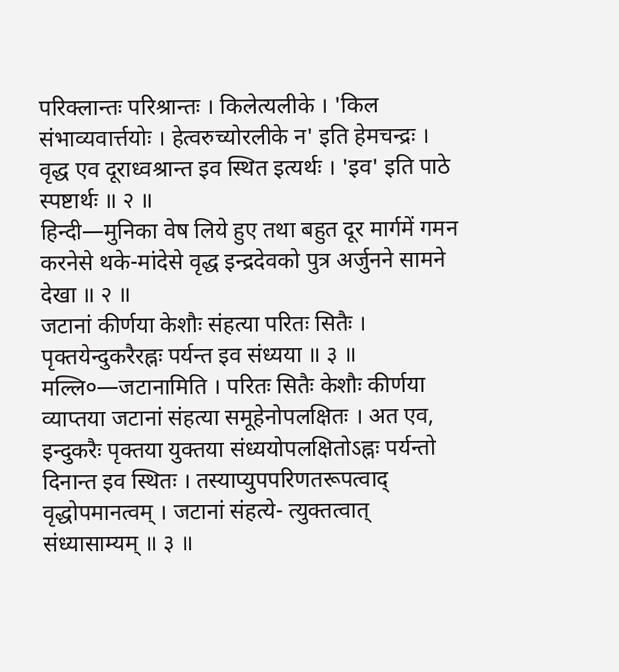परिक्लान्तः परिश्रान्तः । किलेत्यलीके । 'किल संभाव्यवार्त्तयोः । हेत्वरुच्योरलीके न' इति हेमचन्द्रः । वृद्ध एव दूराध्वश्रान्त इव स्थित इत्यर्थः । 'इव' इति पाठे स्पष्टार्थः ॥ २ ॥
हिन्दी—मुनिका वेष लिये हुए तथा बहुत दूर मार्गमें गमन करनेसे थके-मांदेसे वृद्ध इन्द्रदेवको पुत्र अर्जुनने सामने देखा ॥ २ ॥
जटानां कीर्णया केशौः संहत्या परितः सितैः ।
पृक्तयेन्दुकरैरह्नः पर्यन्त इव संध्यया ॥ ३ ॥
मल्लि०—जटानामिति । परितः सितैः केशौः कीर्णया व्याप्तया जटानां संहत्या समूहेनोपलक्षितः । अत एव, इन्दुकरैः पृक्तया युक्तया संध्ययोपलक्षितोऽह्नः पर्यन्तो दिनान्त इव स्थितः । तस्याप्युपपरिणतरूपत्वाद् वृद्धोपमानत्वम् । जटानां संहत्ये- त्युक्तत्वात् संध्यासाम्यम् ॥ ३ ॥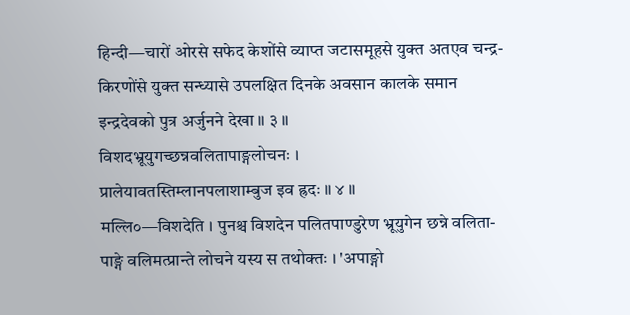हिन्दी—चारों ओरसे सफेद केशोंसे व्याप्त जटासमूहसे युक्त अतएव चन्द्र- किरणोंसे युक्त सन्ध्यासे उपलक्षित दिनके अवसान कालके समान इन्द्रदेवको पुत्र अर्जुनने देखा ॥ ३ ॥
विशदभ्रूयुगच्छन्नवलितापाङ्गलोचनः ।
प्रालेयावतस्तिम्लानपलाशाम्बुज इव ह्रदः ॥ ४ ॥
मल्लि०—विशदेति । पुनश्च विशदेन पलितपाण्डुरेण भ्रूयुगेन छन्ने वलिता- पाङ्गे वलिमत्प्रान्ते लोचने यस्य स तथोक्तः । 'अपाङ्गो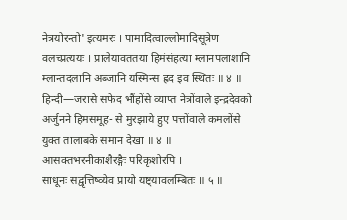नेत्रयोरन्तो' इत्यमरः । पामादित्वाल्लोमादिसूत्रेण वलच्प्रत्ययः । प्रालेयावततया हिमंसंहत्या म्लानपलाशानि म्लान्तदलानि अब्जानि यस्मिन्स ह्रद इव स्थितः ॥ ४ ॥
हिन्दी—जरासे सफेद भौंहोंसे व्याप्त नेत्रोंवाले इन्द्रदेवको अर्जुनने हिमसमूह- से मुरझाये हुए पत्तोंवाले कमलोंसे युक्त तालाबके समान देखा ॥ ४ ॥
आसक्तभरनीकाशैरङ्गैः परिकृशोरपि ।
साधूनः सद्वृत्तिष्व्येव प्रायो यष्ट्यावलम्बितः ॥ ५ ॥